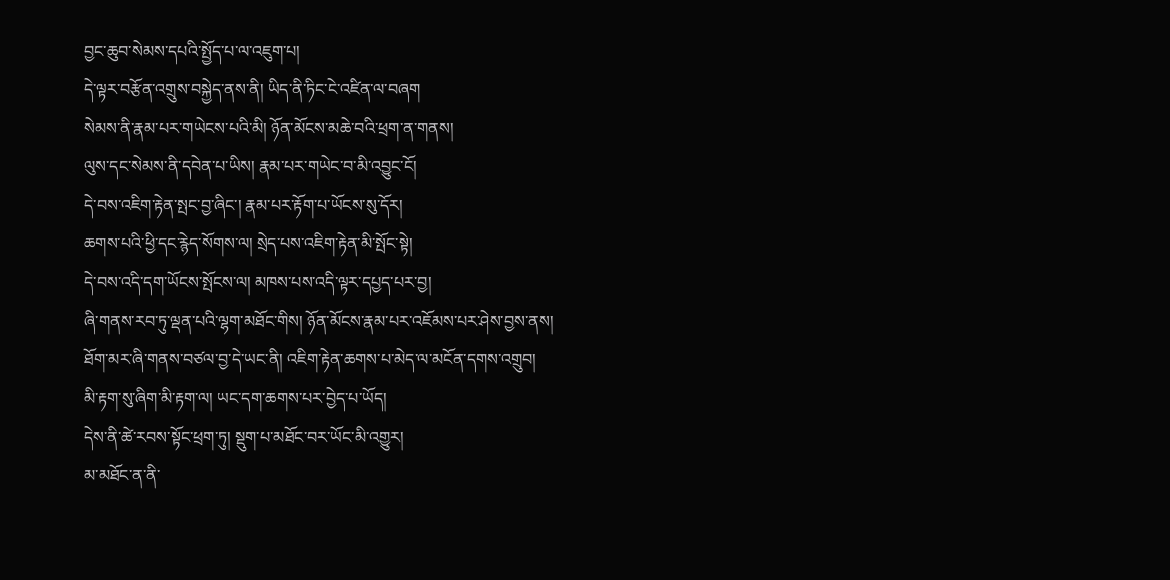བྱང་ཆུབ་སེམས་དཔའི་སྤྱོད་པ་ལ་འཇུག་པ།
དེ་ལྟར་བརྩོན་འགྲུས་བསྐྱེད་ནས་ནི། ཡིད་ནི་ཏིང་ངེ་འཛིན་ལ་བཞག
སེམས་ནི་རྣམ་པར་གཡེངས་པའི་མི། ཉོན་མོངས་མཆེ་བའི་ཕྲག་ན་གནས།
ལུས་དང་སེམས་ནི་དབེན་པ་ཡིས། རྣམ་པར་གཡེང་བ་མི་འབྱུང་ངོ།
དེ་བས་འཇིག་རྟེན་སྤང་བྱ་ཞིང་། རྣམ་པར་རྟོག་པ་ཡོངས་སུ་དོར།
ཆགས་པའི་ཕྱི་དང་རྙེད་སོགས་ལ། སྲེད་པས་འཇིག་རྟེན་མི་སྤོང་སྟེ།
དེ་བས་འདི་དག་ཡོངས་སྤོངས་ལ། མཁས་པས་འདི་ལྟར་དཔྱད་པར་བྱ།
ཞི་གནས་རབ་ཏུ་ལྡན་པའི་ལྷག་མཐོང་གིས། ཉོན་མོངས་རྣམ་པར་འཇོམས་པར་ཤེས་བྱས་ནས།
ཐོག་མར་ཞི་གནས་བཙལ་བྱ་དེ་ཡང་ནི། འཇིག་རྟེན་ཆགས་པ་མེད་ལ་མངོན་དགས་འགྲུབ།
མི་རྟག་སུ་ཞིག་མི་རྟག་ལ། ཡང་དག་ཆགས་པར་བྱེད་པ་ཡོད།
དེས་ནི་ཚེ་རབས་སྟོང་ཕྲག་ཏུ། སྡུག་པ་མཐོང་བར་ཡོང་མི་འགྱུར།
མ་མཐོང་ན་ནི་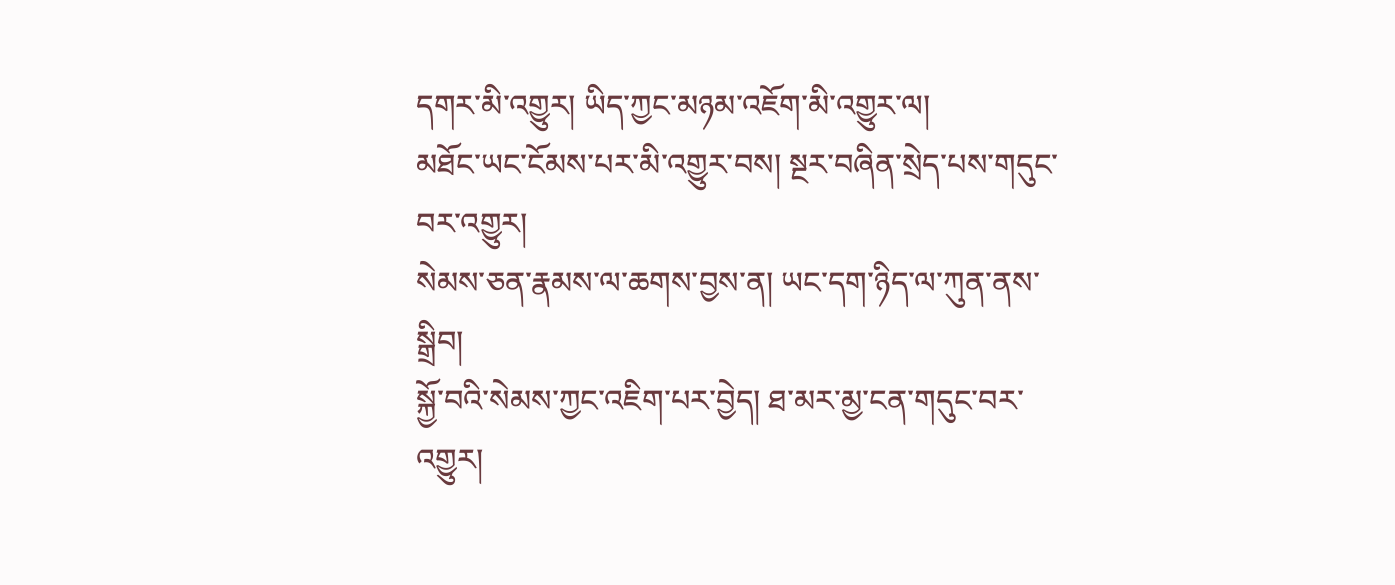དགར་མི་འགྱུར། ཡིད་ཀྱང་མཉམ་འཇོག་མི་འགྱུར་ལ།
མཐོང་ཡང་ངོམས་པར་མི་འགྱུར་བས། སྔར་བཞིན་སྲེད་པས་གདུང་བར་འགྱུར།
སེམས་ཅན་རྣམས་ལ་ཆགས་བྱས་ན། ཡང་དག་ཉིད་ལ་ཀུན་ནས་སྒྲིབ།
སྐྱོ་བའི་སེམས་ཀྱང་འཇིག་པར་བྱེད། ཐ་མར་མྱ་ངན་གདུང་བར་འགྱུར།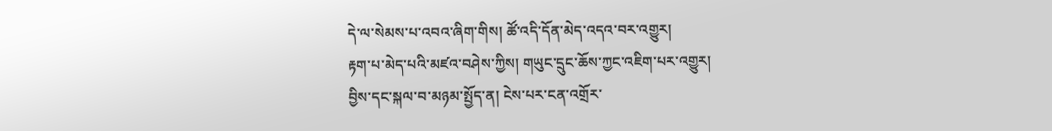དེ་ལ་སེམས་པ་འབའ་ཞིག་གིས། ཚོ་འདི་དོན་མེད་འདའ་བར་འགྱུར།
རྟག་པ་མེད་པའི་མཛའ་བཤེས་ཀྱིས། གཡུང་དྲུང་ཆོས་ཀྱང་འཇིག་པར་འགྱུར།
བྱིས་དང་སྐལ་བ་མཉམ་སྤྱོད་ན། ངེས་པར་ངན་འགྲོར་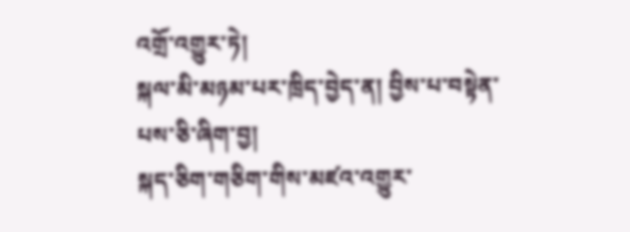འགྲོ་འགྱུར་ཏེ།
སྐལ་མི་མཉམ་པར་ཁྲིད་བྱེད་ན། བྱིས་པ་བསྟེན་པས་ཅི་ཞིག་བྱ།
སྐད་ཅིག་གཅིག་གིས་མཛའ་འགྱུར་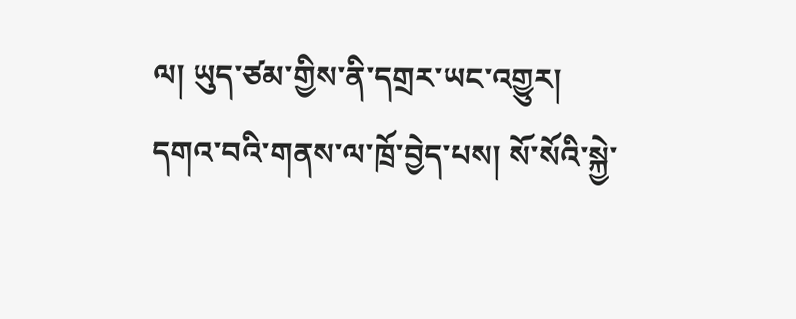ལ། ཡུད་ཙམ་གྱིས་ནི་དགྲར་ཡང་འགྱུར།
དགའ་བའི་གནས་ལ་ཁྲོ་བྱེད་པས། སོ་སོའི་སྐྱེ་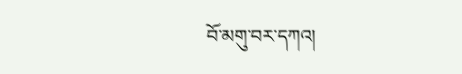བོ་མགུ་བར་དཀའ།